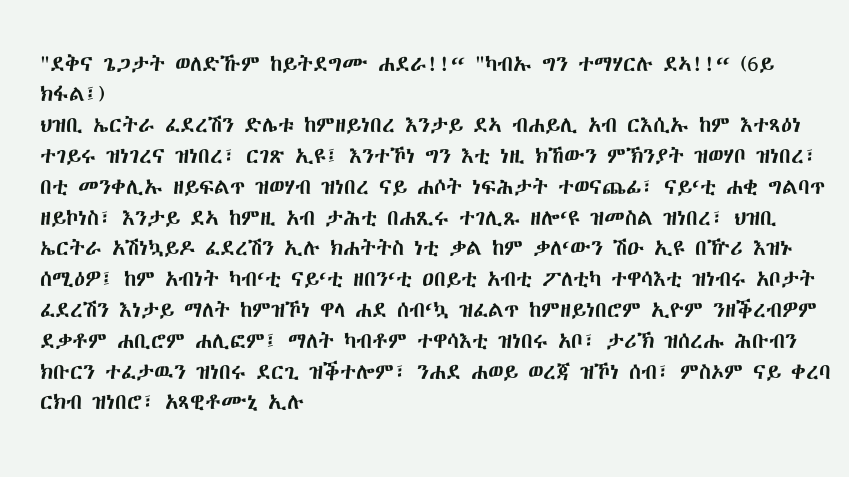"ደቅና ጌጋታት ወለድኹም ከይትደግሙ ሐደራ!!“ "ካብኡ ግን ተማሃርሉ ደኣ!!“ (6ይ ክፋል፤)
ህዝቢ ኤርትራ ፈደረሽን ድሌቱ ከምዘይነበረ እንታይ ደኣ ብሐይሊ አብ ርእሲኡ ከም እተጻዕነ ተገይሩ ዝነገረና ዝነበረ፣ ርገጽ ኢዩ፤ እንተኾነ ግን እቲ ነዚ ክኸውን ምኽንያት ዝወሃቦ ዝነበረ፣ በቲ መንቀሊኡ ዘይፍልጥ ዝወሃብ ዝነበረ ናይ ሐሶት ነፍሕታት ተወናጨፊ፣ ናይ‘ቲ ሐቂ ግልባጥ ዘይኮነስ፣ እንታይ ደኣ ከምዚ አብ ታሕቲ በሐጺሩ ተገሊጹ ዘሎ‘ዩ ዝመስል ዝነበረ፣ ህዝቢ ኤርትራ አሽነኳይዶ ፈደረሽን ኢሉ ክሐትትስ ነቲ ቃል ከም ቃለ‘ውን ሽዑ ኢዩ በዅሪ እዝኑ ሰሚዕዎ፤ ከም አብነት ካብ‘ቲ ናይ‘ቲ ዘበን‘ቲ ዐበይቲ አብቲ ፖለቲካ ተዋሳእቲ ዝነብሩ አቦታት ፈደረሽን እነታይ ማለት ከምዝኾነ ዋላ ሐደ ሰብ‘ኳ ዝፈልጥ ከምዘይነበሮም ኢዮም ንዘቕረብዎም ደቃቶም ሐቢሮም ሐሊፎም፤ ማለት ካብቶም ተዋሳእቲ ዝነበሩ አቦ፣ ታሪኽ ዝሰረሑ ሕቡብን ክቡርን ተፈታዉን ዝነበሩ ደርጊ ዝቕተሎም፣ ንሐደ ሐወይ ወረጃ ዝኾነ ሰብ፣ ምስኦም ናይ ቀረባ ርክብ ዝነበሮ፣ አጻዊቶሙኒ ኢሉ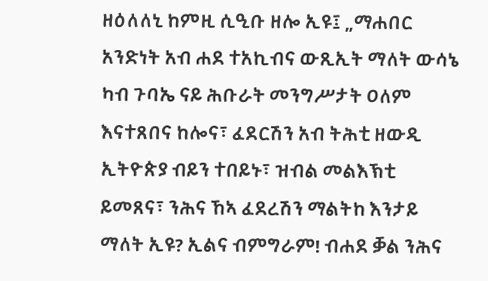ዘዕለለኒ ከምዚ ሲዒቡ ዘሎ ኢዩ፤ „ማሐበር አንድነት አብ ሐደ ተአኪብና ውጺኢት ማለት ውሳኔ ካብ ጉባኤ ናይ ሕቡራት መንግሥታት ዐለም እናተጸበና ከሎና፣ ፈደርሽን አብ ትሕቲ ዘውዲ ኢትዮጵያ ብይን ተበይኑ፣ ዝብል መልእኽቲ ይመጸና፣ ንሕና ኸኣ ፈደረሽን ማልትከ እንታይ ማለት ኢዩ? ኢልና ብምግራም! ብሐደ ቓል ንሕና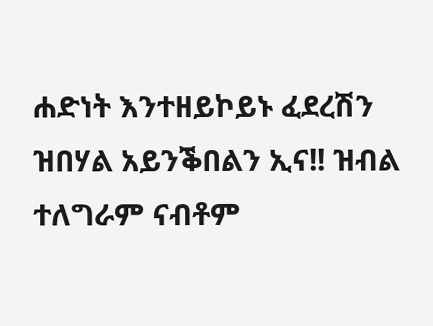ሐድነት እንተዘይኮይኑ ፈደረሽን ዝበሃል አይንቕበልን ኢና!! ዝብል ተለግራም ናብቶም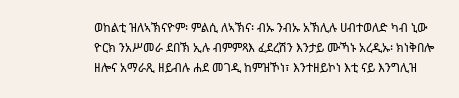ወከልቲ ዝለኣኽናዮም፡ ምልሲ ለኣኽና፡ ብኡ ንብኡ አኽሊሉ ሀብተወለድ ካብ ኒው ዮርክ ንአሥመራ ደበኽ ኢሉ ብምምጻእ ፈደረሽን እንታይ ሙኻኑ አረዲኡ፡ ክነቅበሎ ዘሎና አማራጺ ዘይብሉ ሐደ መገዲ ከምዝኾነ፣ እንተዘይኮነ እቲ ናይ እንግሊዝ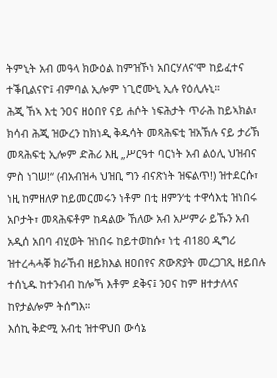ትምኒት አብ መዓላ ክውዕል ከምዝኾነ አበርሃለና‘ሞ ከይፈተና ተቕቢልናዮ፤ ብምባል ኢሎም ነጊሮሙኒ ኢሉ የዕሊሉኒ።
ሕጂ ኸኣ እቲ ንዐና ዘዕበየ ናይ ሐሶት ነፍሕታት ጥራሕ ከይኣክል፣ ክሳብ ሕጂ ዝውረን ከክነዲ ቅዱሳት መጻሕፍቲ ዝአኽሉ ናይ ታሪኽ መጻሕፍቲ ኢሎም ድሕሪ እዚ „ሥርዓተ ባርነት አብ ልዕሊ ህዝብና ምስ ነገሠ!“ (ብአብዝሓ ህዝቢ ግን ብናጽነት ዝፍልጥ!) ዝተደርሱ፣ ነዚ ከምዘለዎ ከይመርመሩን ነቶም በቲ ዘምን‘ቲ ተዋሳእቲ ዝነበሩ አቦታት፣ መጻሕፍቶም ከዳልው ኸለው አብ አሥምራ ይኹን አብ አዲሰ አበባ ብሂወት ዝነበሩ ከይተወከሱ፣ ነቲ ብ180 ዲግሪ ዝተረሓሓቐ ክራኸብ ዘይክእል ዘዐበየና ጽውጽያት መረጋገጺ ዘይበሉ ተሰኒዱ ከተንብብ ከሎኻ እቶም ደቅና፤ ንዐና ከም ዘተታለላና ከየታልሎም ትሰግእ።
እሰኪ ቅድሚ አብቲ ዝተዋህበ ውሳኔ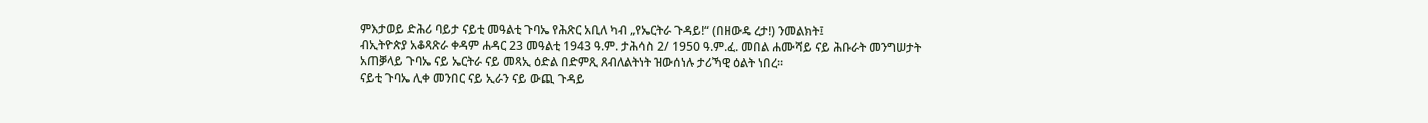ምእታወይ ድሕሪ ባይታ ናይቲ መዓልቲ ጉባኤ የሕጽር አቢለ ካብ „የኤርትራ ጉዳይ!“ (በዘውዴ ረታ!) ንመልክት፤
ብኢትዮጵያ አቆጻጽራ ቀዳም ሐዳር 23 መዓልቲ 1943 ዓ.ም. ታሕሳስ 2/ 1950 ዓ.ም.ፈ. መበል ሐሙሻይ ናይ ሕቡራት መንግሠታት አጠቓላይ ጉባኤ ናይ ኤርትራ ናይ መጻኢ ዕድል በድምጺ ጸብለልትነት ዝውሰነሉ ታሪኻዊ ዕልት ነበረ።
ናይቲ ጉባኤ ሊቀ መንበር ናይ ኢራን ናይ ውጪ ጉዳይ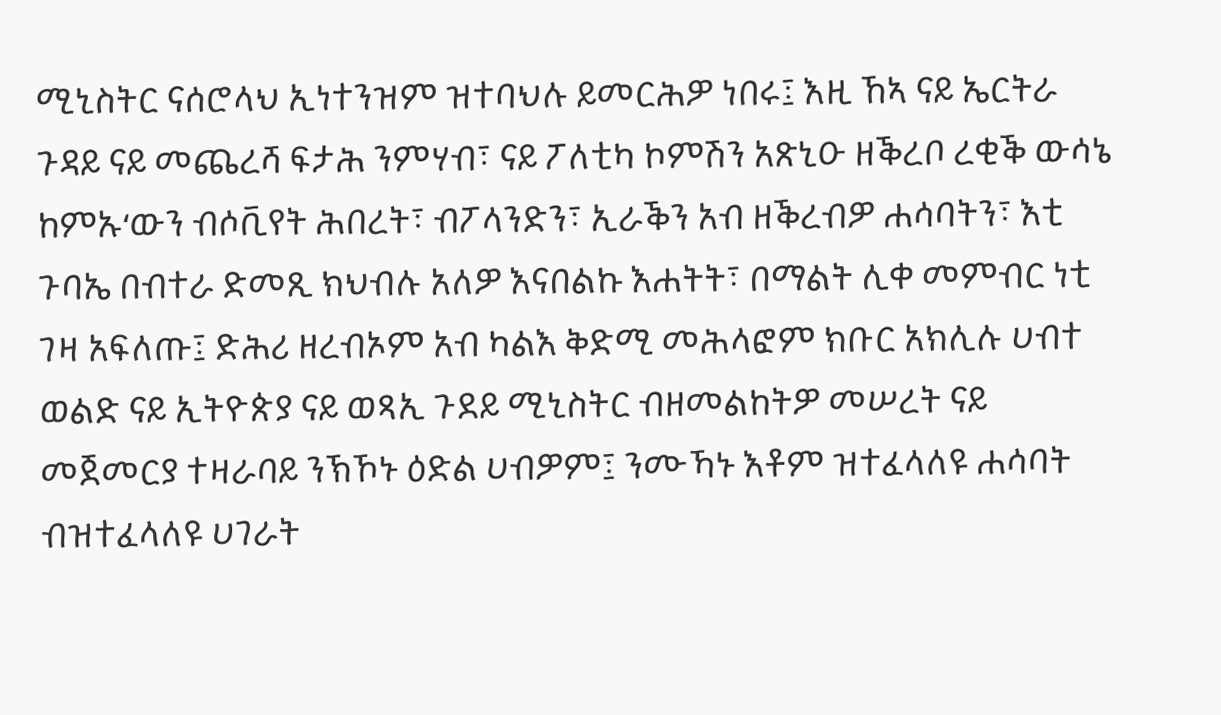ሚኒስትር ናሰሮላህ ኢነተንዝም ዝተባህሉ ይመርሕዎ ነበሩ፤ እዚ ኸኣ ናይ ኤርትራ ጉዳይ ናይ መጨረሻ ፍታሕ ንምሃብ፣ ናይ ፖለቲካ ኮምሽን አጽኒዑ ዘቕረቦ ረቂቕ ውሳኔ ከምኡ‘ውን ብሶቪየት ሕበረት፣ ብፖላንድን፣ ኢራቕን አብ ዘቕረብዎ ሐሳባትን፣ እቲ ጉባኤ በብተራ ድመጺ ክህብሉ አለዎ እናበልኩ እሐትት፣ በማልት ሊቀ መምብር ነቲ ገዛ አፍለጡ፤ ድሕሪ ዘረብኦም አብ ካልእ ቅድሚ መሕላፎም ክቡር አክሊሉ ሀብተ ወልድ ናይ ኢትዮጵያ ናይ ወጻኢ ጉደይ ሚኒስትር ብዘመልከትዎ መሠረት ናይ መጀመርያ ተዛራባይ ንኽኾኑ ዕድል ሀብዎም፤ ንሙኻኑ እቶም ዝተፈላለዩ ሐሳባት ብዝተፈላለዩ ሀገራት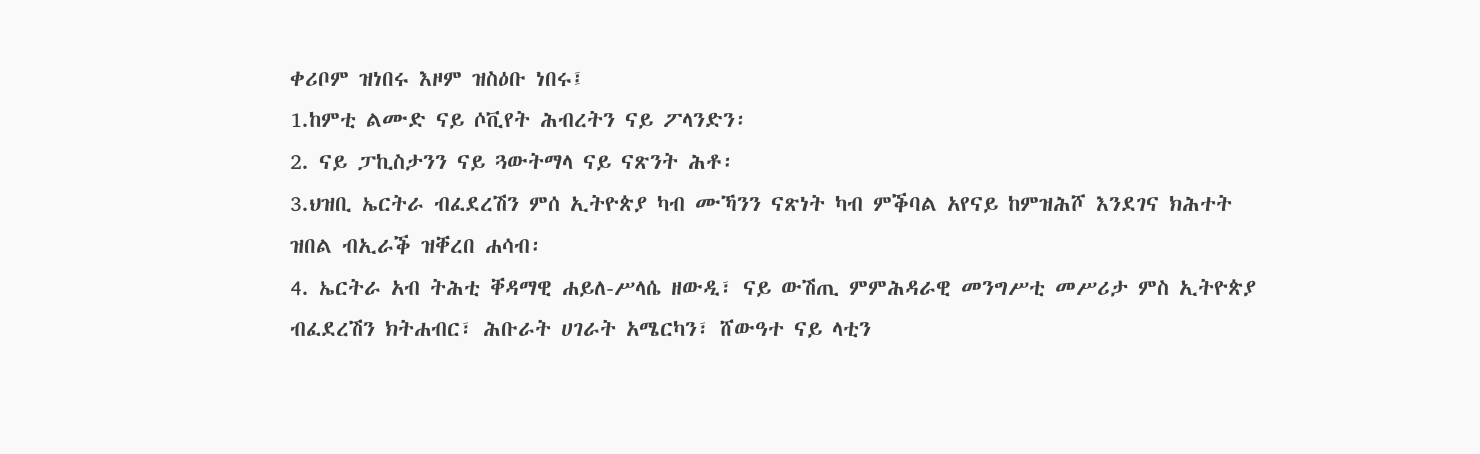ቀሪቦም ዝነበሩ እዞም ዝስዕቡ ነበሩ፤
1.ከምቲ ልሙድ ናይ ሶቪየት ሕብረትን ናይ ፖላንድን፡
2. ናይ ፓኪስታንን ናይ ጓውትማላ ናይ ናጽንት ሕቶ፡
3.ህዝቢ ኤርትራ ብፈደረሽን ምሰ ኢትዮጵያ ካብ ሙኻንን ናጽነት ካብ ምቕባል አየናይ ከምዝሕሾ እንደገና ክሕተት ዝበል ብኢራቕ ዝቐረበ ሐሳብ፡
4. ኤርትራ አብ ትሕቲ ቐዳማዊ ሐይለ-ሥላሴ ዘውዲ፣ ናይ ውሽጢ ምምሕዳራዊ መንግሥቲ መሥሪታ ምስ ኢትዮጵያ ብፈደረሽን ክትሐብር፣ ሕቡራት ሀገራት አሜርካን፣ ሸውዓተ ናይ ላቲን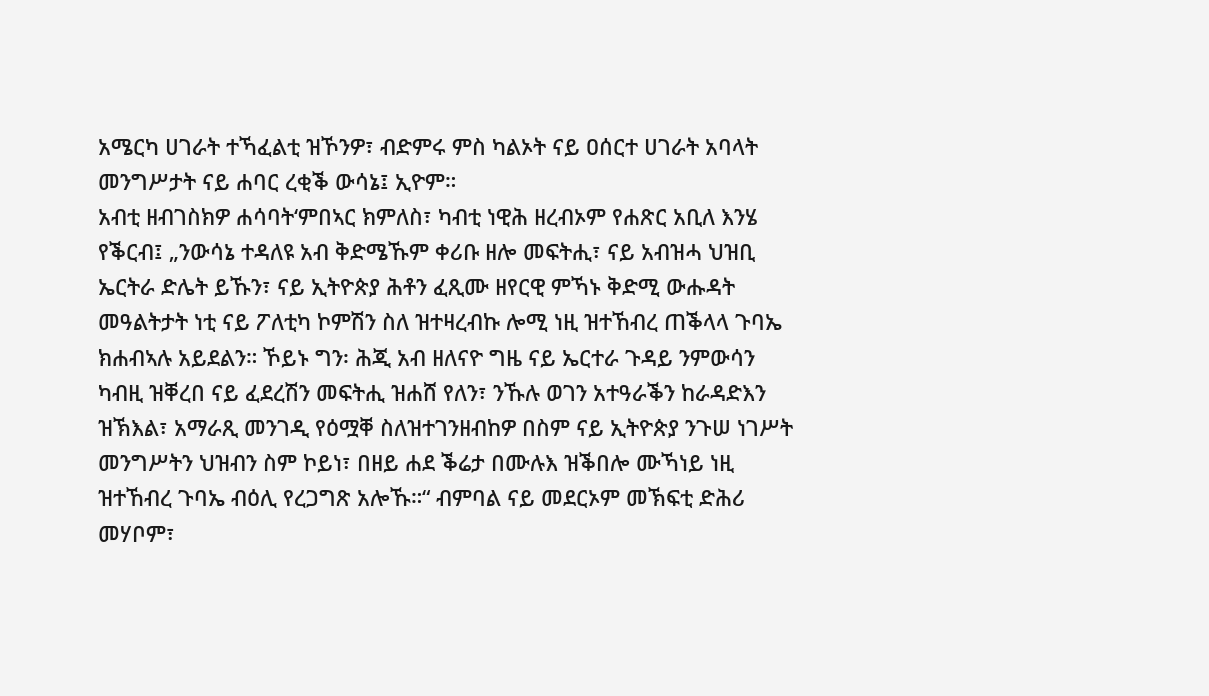አሜርካ ሀገራት ተኻፈልቲ ዝኾንዎ፣ ብድምሩ ምስ ካልኦት ናይ ዐሰርተ ሀገራት አባላት መንግሥታት ናይ ሐባር ረቂቕ ውሳኔ፤ ኢዮም።
አብቲ ዘብገስክዎ ሐሳባት‘ምበኣር ክምለስ፣ ካብቲ ነዊሕ ዘረብኦም የሐጽር አቢለ እንሄ የቕርብ፤ „ንውሳኔ ተዳለዩ አብ ቅድሜኹም ቀሪቡ ዘሎ መፍትሒ፣ ናይ አብዝሓ ህዝቢ ኤርትራ ድሌት ይኹን፣ ናይ ኢትዮጵያ ሕቶን ፈጺሙ ዘየርዊ ምኻኑ ቅድሚ ውሑዳት መዓልትታት ነቲ ናይ ፖለቲካ ኮምሽን ስለ ዝተዛረብኩ ሎሚ ነዚ ዝተኸብረ ጠቕላላ ጉባኤ ክሐብኣሉ አይደልን። ኾይኑ ግን፡ ሕጂ አብ ዘለናዮ ግዜ ናይ ኤርተራ ጉዳይ ንምውሳን ካብዚ ዝቐረበ ናይ ፈደረሽን መፍትሒ ዝሐሸ የለን፣ ንኹሉ ወገን አተዓራቕን ከራዳድእን ዝኽእል፣ አማራጺ መንገዲ የዕሟቐ ስለዝተገንዘብከዎ በስም ናይ ኢትዮጵያ ንጉሠ ነገሥት መንግሥትን ህዝብን ስም ኮይነ፣ በዘይ ሐደ ቕሬታ በሙሉእ ዝቕበሎ ሙኻነይ ነዚ ዝተኸብረ ጉባኤ ብዕሊ የረጋግጽ አሎኹ።“ ብምባል ናይ መደርኦም መኽፍቲ ድሕሪ መሃቦም፣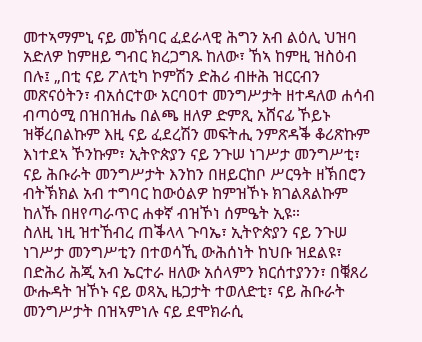መተኣማምኒ ናይ መኽባር ፈደራላዊ ሕግን አብ ልዕሊ ህዝባ አድለዎ ከምዘይ ግብር ክረጋግጹ ከለው፣ ኸኣ ከምዚ ዝስዕብ በሉ፤ „በቲ ናይ ፖለቲካ ኮምሽን ድሕሪ ብዙሕ ዝርርብን መጽናዕትን፣ ብአሰርተው አርባዐተ መንግሥታት ዘተዳለወ ሐሳብ ብጣዕሚ በዝበዝሔ በልጫ ዘለዎ ድምጺ አሸናፊ ኾይኑ ዝቐረበልኩም እዚ ናይ ፈደረሽን መፍትሒ ንምጽዳቕ ቆሪጽኩም እነተደኣ ኾንኩም፣ ኢትዮጵያን ናይ ንጉሠ ነገሥታ መንግሥቲ፣ ናይ ሕቡራት መንግሥታት እንከን በዘይርከቦ ሥርዓት ዘኽበሮን ብትኽክል አብ ተግባር ከውዕልዎ ከምዝኾኑ ክገልጸልኩም ከለኹ በዘየጣራጥር ሐቀኛ ብዝኾነ ሰምዔት ኢዩ።
ስለዚ ነዚ ዝተኸብረ ጠቕላላ ጉባኤ፣ ኢትዮጵያን ናይ ንጉሠ ነገሥታ መንግሥቲን በተወሳኺ ውሕሰነት ከህቡ ዝደልዩ፣ በድሕሪ ሕጂ አብ ኤርተራ ዘለው አሰላምን ክርሰተያንን፣ በቑጸሪ ውሑዳት ዝኾኑ ናይ ወጻኢ ዜጋታት ተወለድቲ፣ ናይ ሕቡራት መንግሥታት በዝኣምነሉ ናይ ደሞክራሲ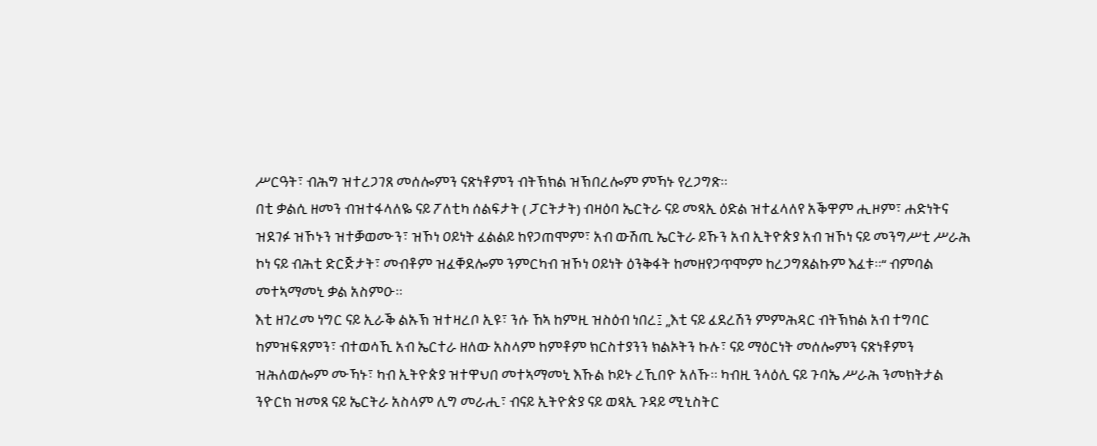ሥርዓት፣ ብሕግ ዝተረጋገጸ መሰሎምን ናጽነቶምን ብትኽክል ዝኽበረሎም ምኻኑ የረጋግጽ።
በቲ ቃልሲ ዘመን ብዝተፋላለዬ ናይ ፖለቲካ ሰልፍታት ( ፓርትታት) ብዛዕባ ኤርትራ ናይ መጻኢ ዕድል ዝተፈላለየ አቕዋም ሒዞም፣ ሐድነትና ዝደገፉ ዝኾኑን ዝተቓወሙን፣ ዝኾነ ዐይነት ፈልልይ ከየጋጠሞም፣ አብ ውሽጢ ኤርትራ ይኹን አብ ኢትዮጵያ አብ ዝኾነ ናይ መንግሥቲ ሥራሕ ኮነ ናይ ብሕቲ ድርጅታት፣ መብቶም ዝፈቐደሎም ንምርካብ ዝኾነ ዐይነት ዕንቅፋት ከመዘየጋጥሞም ከረጋግጸልኩም እፈቱ።“ ብምባል መተኣማመኒ ቃል አስምዑ።
እቲ ዘገረመ ነግር ናይ ኢራቕ ልኡኽ ዝተዛረቦ ኢዩ፣ ንሱ ኸኣ ከምዚ ዝስዕብ ነበረ፤ „እቲ ናይ ፈደረሽን ምምሕዳር ብትኽክል አብ ተግባር ከምዝፍጸምን፣ ብተወሳኺ አብ ኤርተራ ዘለው አስላም ከምቶም ክርስተያንን ክልኦትን ኩሉ፣ ናይ ማዕርነት መሰሎምን ናጽነቶምን ዝሕለወሎም ሙኻኑ፣ ካብ ኢትዮጵያ ዝተዋህበ መተኣማመኒ እኹል ኮይኑ ረኺበዮ አለኹ። ካብዚ ንላዕሊ ናይ ጉባኤ ሥራሕ ንመክትታል ንዮርክ ዝመጸ ናይ ኤርትራ አስላም ሊግ መራሒ፣ ብናይ ኢትዮጵያ ናይ ወጻኢ ጉዳይ ሚኒስትር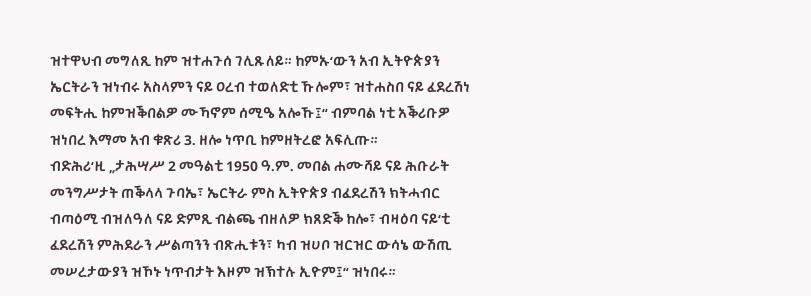ዝተዋህብ መግለጺ ከም ዝተሐጉሰ ገሊጹለይ። ከምኡ‘ውን አብ ኢትዮጵያን ኤርትራን ዝነብሩ አስላምን ናይ ዐረብ ተወለድቲ ኹሎም፣ ዝተሐስበ ናይ ፈደረሽነ መፍትሒ ከምዝቕበልዎ ሙኻኖም ሰሚዔ አሎኹ፤“ ብምባል ነቲ አቕሪቡዎ ዝነበረ እማመ አብ ቁጽሪ 3. ዘሎ ነጥቢ ከምዘትረፎ አፍሊጡ።
ብድሕሪ‘ዚ „ታሕሣሥ 2 መዓልቲ 1950 ዓ.ም. መበል ሐሙሻይ ናይ ሕቡራት መንግሥታት ጠቕላላ ጉባኤ፣ ኤርትራ ምስ ኢትዮጵያ ብፈደረሽን ክትሓብር ብጣዕሚ ብዝለዓለ ናይ ድምጺ ብልጫ ብዘለዎ ክጸድቕ ከሎ፣ ብዛዕባ ናይ‘ቲ ፈደረሽን ምሕደራን ሥልጣንን ብጽሒቱን፣ ካብ ዝሀቦ ዝርዝር ውሳኔ ውሽጢ መሠረታውያን ዝኾኑ ነጥብታት እዞም ዝኽተሉ ኢዮም፤“ ዝነበሩ።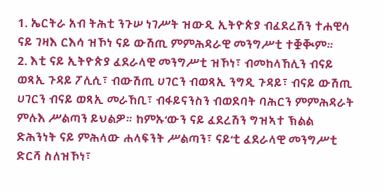1. ኤርትራ አብ ትሕቲ ንጉሠ ነገሥት ዝውዲ ኢትዮጵያ ብፈደረሽን ተሐዊሳ ናይ ገዛእ ርእሳ ዝኾነ ናይ ውሽጢ ምምሕዳራዊ መንግሥቲ ተቛቚም።
2. እቲ ናይ ኢትዮጵያ ፈደራላዊ መንግሥቲ ዝኾነ፣ ብመከላኸሊን ብናይ ወጻኢ ጉዳይ ፖሊሲ፣ ብውሽጢ ሀገርን ብወጻኢ ንግዲ ጉዳይ፣ ብናይ ውሽጢ ሀገርን ብናይ ወጻኢ መራኸቢ፣ ብፋይናንስን ብወደባት ባሕርን ምምሕዳራት ምሉእ ሥልጣን ይህልዎ። ከምኡ‘ውን ናይ ፈደረሽን ግዝኣተ ኽልል ድሕንነት ናይ ምሕላው ሐላፍንት ሥልጣን፣ ናይ‘ቲ ፈደራላዊ መንግሥቲ ድርሻ ስለዝኾነ፣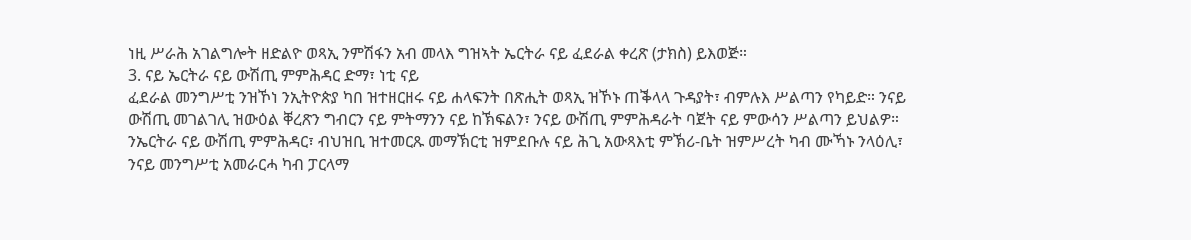ነዚ ሥራሕ አገልግሎት ዘድልዮ ወጻኢ ንምሽፋን አብ መላእ ግዝኣት ኤርትራ ናይ ፈደራል ቀረጽ (ታክስ) ይእወጅ።
3. ናይ ኤርትራ ናይ ውሽጢ ምምሕዳር ድማ፣ ነቲ ናይ
ፈደራል መንግሥቲ ንዝኾነ ንኢትዮጵያ ካበ ዝተዘርዘሩ ናይ ሐላፍንት በጽሒት ወጻኢ ዝኾኑ ጠቕላላ ጉዳያት፣ ብምሉእ ሥልጣን የካይድ። ንናይ ውሽጢ መገልገሊ ዝውዕል ቐረጽን ግብርን ናይ ምትማንን ናይ ከኽፍልን፣ ንናይ ውሽጢ ምምሕዳራት ባጀት ናይ ምውሳን ሥልጣን ይህልዎ። ንኤርትራ ናይ ውሽጢ ምምሕዳር፣ ብህዝቢ ዝተመርጹ መማኽርቲ ዝምደቡሉ ናይ ሕጊ አውጻእቲ ምኽሪ-ቤት ዝምሥረት ካብ ሙኻኑ ንላዕሊ፣ ንናይ መንግሥቲ አመራርሓ ካብ ፓርላማ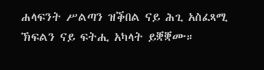ሐላፍንት ሥልጣን ዝቕበል ናይ ሕጊ አስፈጻሚ ኽፍልን ናይ ፍትሒ አካላት ይቛቛሙ።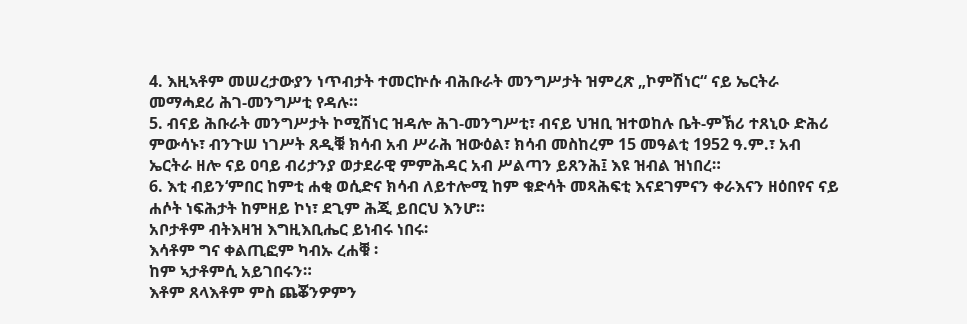4. እዚኣቶም መሠረታውያን ነጥብታት ተመርኵሱ ብሕቡራት መንግሥታት ዝምረጽ „ኮምሽነር“ ናይ ኤርትራ መማሓደሪ ሕገ-መንግሥቲ የዳሉ።
5. ብናይ ሕቡራት መንግሥታት ኮሚሽነር ዝዳሎ ሕገ-መንግሥቲ፣ ብናይ ህዝቢ ዝተወከሉ ቤት-ምኽሪ ተጸኒዑ ድሕሪ ምውሳኑ፣ ብንጉሠ ነገሥት ጸዲቑ ክሳብ አብ ሥራሕ ዝውዕል፣ ክሳብ መስከረም 15 መዓልቲ 1952 ዓ.ም.፣ አብ ኤርትራ ዘሎ ናይ ዐባይ ብሪታንያ ወታደራዊ ምምሕዳር አብ ሥልጣን ይጸንሕ፤ እዩ ዝብል ዝነበረ።
6. እቲ ብይን‘ምበር ከምቲ ሐቂ ወሲድና ክሳብ ለይተሎሚ ከም ቁድሳት መጻሕፍቲ እናደገምናን ቀራእናን ዘዕበየና ናይ ሐሶት ነፍሕታት ከምዘይ ኮነ፣ ደጊም ሕጂ ይበርህ እንሆ።
አቦታቶም ብትእዛዝ እግዚእቢሔር ይነብሩ ነበሩ፡
እሳቶም ግና ቀልጢፎም ካብኡ ረሐቑ ፡
ከም ኣታቶምሲ አይገበሩን።
እቶም ጸላእቶም ምስ ጨቖንዎምን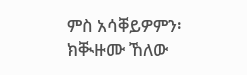ምስ አሳቐይዎምን፡
ክቚዙሙ ኸለው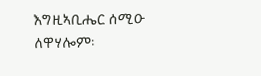እግዚኣቢሔር ሰሚዑ ለዋሃሎም፡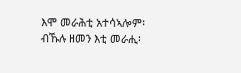እሞ መራሕቲ አተሳኣሎም፡ ብኹሉ ዘመን እቲ መራሒ፡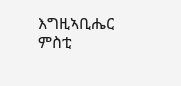እግዚኣቢሔር ምስቲ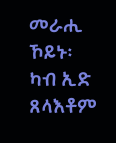መራሒ ኾይኑ፡
ካብ ኢድ ጸላእቶም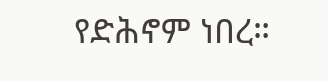የድሕኖም ነበረ።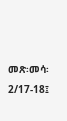መጽ፡መሳ፡ 2/17-18፤